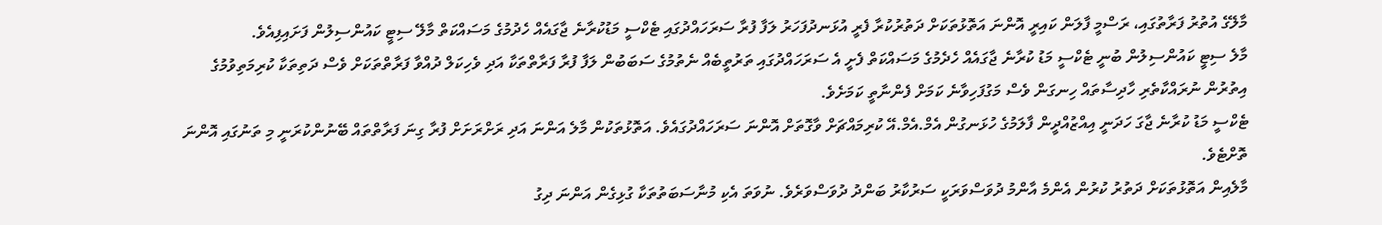މާލޭގެ އުތުރު ފަރާތުގައި، ރަސްމީ ފާލަން ކައިރީ އޮންނަ އަތޮޅުތަކަށް ދަތުރުކުރާ ފެރީ އުޅަނދުފަހަރު ލަފާ ފުރާ ސަރަހައްދުގައި ޓެކްސީ މަޑުކުރާނެ ޖާގައެއް ހެދުމުގެ މަސައްކަތް މާލޭ ސިޓީ ކައުންސިލުން ފަށައިފިއެވެ.
މާލެ ސިޓީ ކައުންސިލުން ބުނީ ޓެކްސީ މަޑު ކުރާނެ ޖާގައެއް ހެދެމުގެ މަސައްކަތް ފެށީ އެ ސަރަހައްދުގައި ތަރުތީބެއް ނެތުމުގެ ސަބަބުން ލަފާ ފުރާ ފަރާތްތަކާ އަދި ވެހިކަލް ދުއްވާ ފަރާތްތަކަށް ވެސް ދަތިތަކާ ކުރިމަތިވުމުގެ އިތުރުން ނުރައްކާތެރި ހާދިސާތައް ހިނގަން ވެސް މަގުފަހިވާނެ ކަމަށް ފެންނާތީ ކަމަށެވެ.
ޓެކްސީ މަޑު ކުރާނެ ޖާގަ ހަދަނީ އިއްޒުއްދީން ފާލަމުގެ ހުޅަނގުން އެމް.އެމް.އޭ ކުރިމައްޗަށް ވާގޮތަށް އޮންނަ ސަރަހައްދުގައެވެ. އަތޮޅުތަކުން މާލެ އަންނަ އަދި ރަށްރަށަށް ފުރާ ގިނަ ފަރާތްތައް ބޭނުންކުރަނީ މި ތަނުގައި އޮންނަ ތޮށްޓެވެ.
މާލެއިން އަތޮޅުތަކަށް ދަތުރު ކުރުން އެންމެ އާންމު ދުވަސްވަރަކީ ސަރުކާރު ބަންދު ދުވަސްވަރެވެ. ނުވަތަ އެކި މުނާސަބަތުތަކާ ގުޅިގެން އަންނަ ދިގު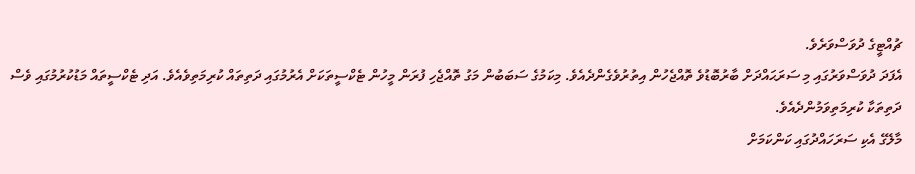ޗުއްޓީގެ ދުވަސްވަރެވެ.
އެފަދަ ދުވަސްވަރުގައި މި ސަރަޙައްދަށް ބާރުބޮޑުވެ ތޮއްޖެހުން އިތުރުވެގެންދެއެވެ. މިކަމުގެ ސަބަބުން މަގު ތޮއްޖެހި ފުރަން މީހުން ޓެކްސީތަކަށް އެރުމުގައި ދަތިތައް ކުރިމަތިވެއެވެ. އަދި ޓެކްސީތައް މަޑުކުރުމުގައި ވެސް ދަތިތަކާ ކުރިމަތިވަމުންދެއެވެ.
މާލޭގެ އެކި ސަރަހައްދުގައި ކަންކަމަށް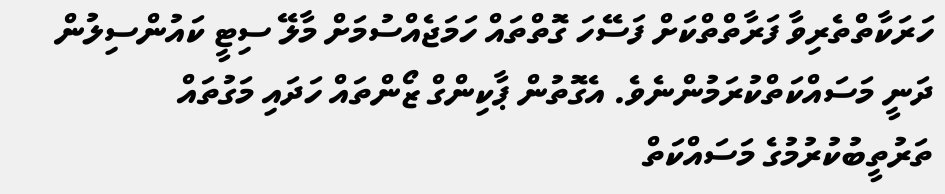ހަރަކާތްތެރިވާ ފަރާތްތްކަށް ފަސޭހަ ގޮތްތައް ހަމަޖެއްސުމަށް މާލޭ ސިޓީ ކައުންސިލުން ދަނީ މަސައްކަތްކުރަމުންނެވެ. އެގޮތުން ޕާކިންގް ޒޯންތައް ހަދައި މަގުތައް ތަރުތީބުކުރުމުގެ މަސައްކަތް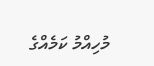މުހިއްމު ކަމެއްގެ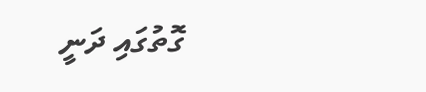ގޮތުގައި ދަނީ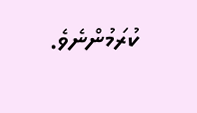ކުރަމުންނެވެ.